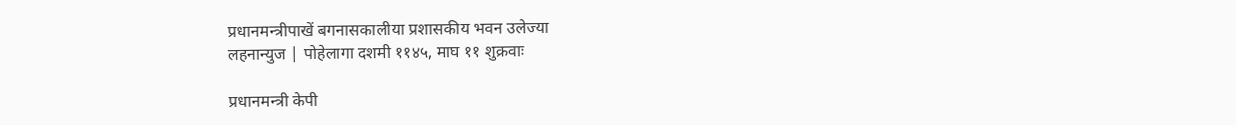प्रधानमन्त्रीपाखें बगनासकालीया प्रशासकीय भवन उलेज्या
लहनान्युज | पोहेलागा दशमी ११४५, माघ ११ शुक्रवाः

प्रधानमन्त्री केपी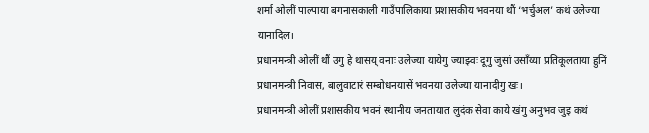शर्मा ओलीं पाल्पाया बगनासकाली गाउँपालिकाया प्रशासकीय भवनया थौं ‘भर्चुअल’ कथं उलेज्या यानादिल।
प्रधानमन्त्री ओलीं थौं उगु हे थासय् वनाः उलेज्या यायेगु ज्याझ्वः दूगु जुसां उसाँय्या प्रतिकूलताया हुनिं प्रधानमन्त्री निवास, बालुवाटारं सम्बोधनयासें भवनया उलेज्या यानादीगु खः।
प्रधानमन्त्री ओलीं प्रशासकीय भवनं स्थानीय जनतायात लुदंक सेवा काये खंगु अनुभव जुइ कथं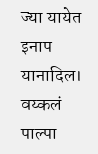ज्या यायेत इनाप यानादिल। वय्कलं पाल्पा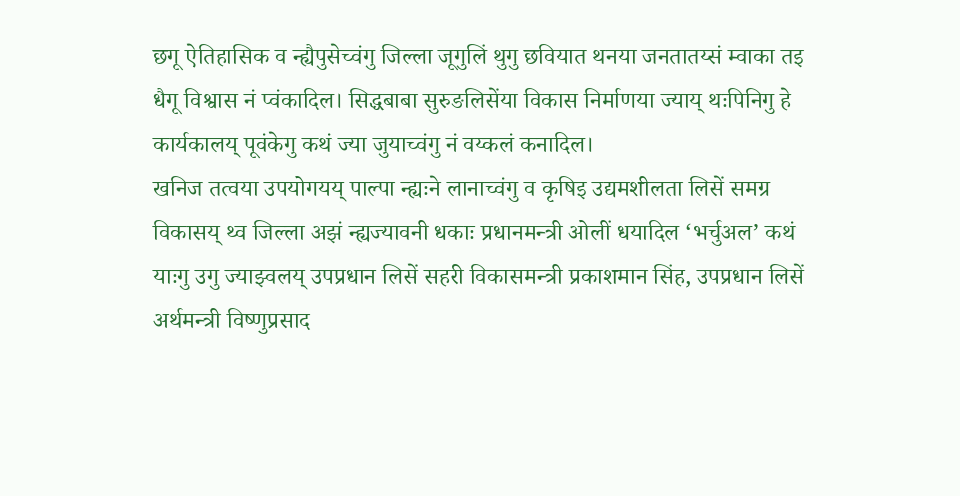छगू ऐतिहासिक व न्ह्यैपुसेच्वंगु जिल्ला जूगुलिं थुगु छवियात थनया जनतातय्सं म्वाका तइ धैगू विश्वास नं प्वंकादिल। सिद्धबाबा सुरुङलिसेंया विकास निर्माणया ज्याय् थःपिनिगु हे कार्यकालय् पूवंकेगु कथं ज्या जुयाच्वंगु नं वय्कलं कनादिल।
खनिज तत्वया उपयोगयय् पाल्पा न्ह्यःने लानाच्वंगु व कृषिइ उद्यमशीलता लिसें समग्र विकासय् थ्व जिल्ला अझं न्ह्यज्यावनी धकाः प्रधानमन्त्री ओलीं धयादिल ‘भर्चुअल’ कथं याःगु उगु ज्याझ्वलय् उपप्रधान लिसें सहरी विकासमन्त्री प्रकाशमान सिंह, उपप्रधान लिसें अर्थमन्त्री विष्णुप्रसाद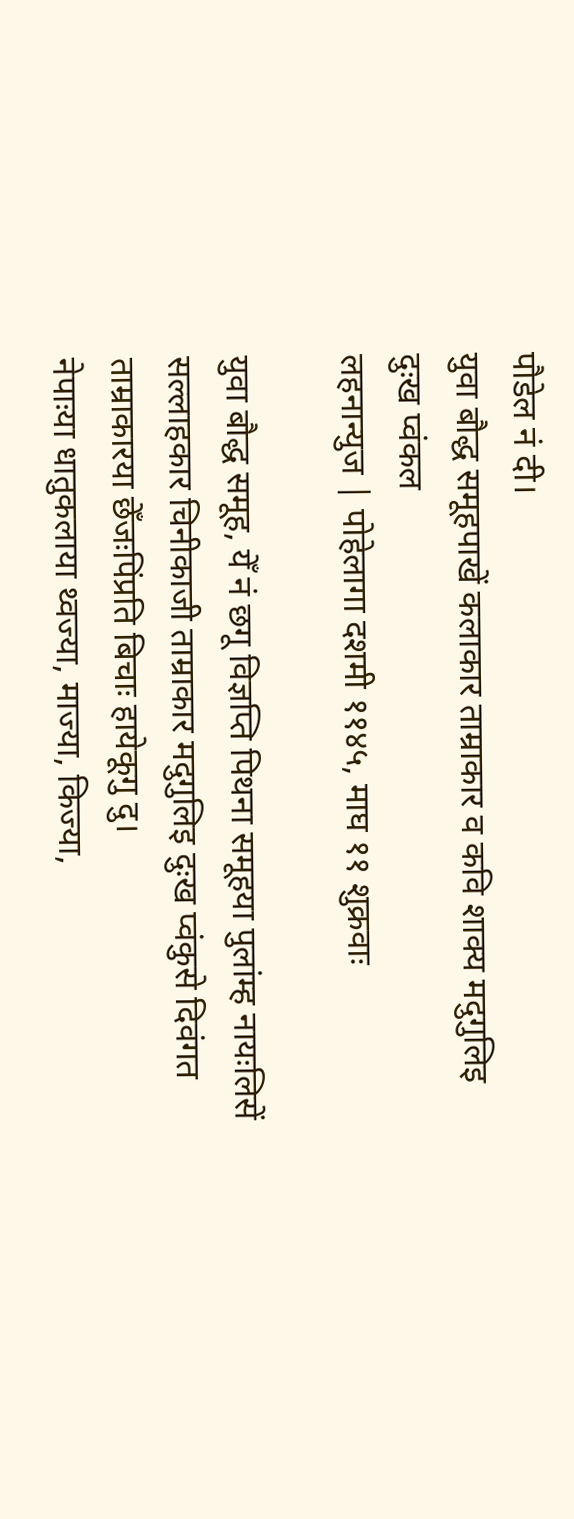पौडेल नं दी।
युवा बौद्ध समूहपाखें कलाकार ताम्राकार व कवि शाक्य मदुगुलिइ दुःख प्वंकल
लहनान्युज | पोहेलागा दशमी ११४५, माघ ११ शुक्रवाः

युवा बौद्ध समूह, येँ नं छगू विज्ञप्ति पिथना समूहया पुलांम्ह नायःलिसें सल्लाहकार चिनीकाजी ताम्राकार मदुगुलिइ दुःख प्वंकुसे दिवंगत ताम्राकारया छेँजःपिंप्रति बिचाः हायेकूगु दु।
नेपाःया धातुकलाया थ्वज्या, माज्या, किज्या,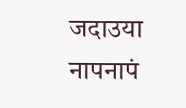जदाउया नापनापं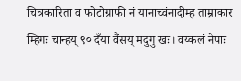चित्रकारिता व फोटोग्राफी नं यानाच्वंनादीम्ह ताम्राकार म्हिगः चान्हय् ९० दँया वैंसय् मदुगु खः। वय्कलं नेपाः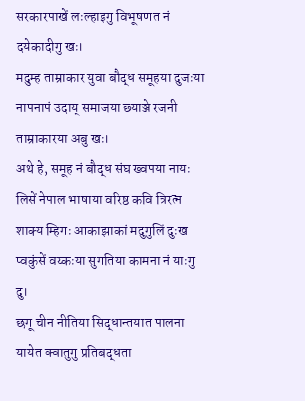सरकारपाखें लःल्हाइगु विभूषणत नं दयेकादीगु खः।
मदुम्ह ताम्राकार युवा बौद्ध समूहया दुजःया नापनापं उदाय् समाजया छ्याञ्जे रजनी ताम्राकारया अबु खः।
अथे हे, समूह नं बौद्ध संघ ख्वपया नायः लिसें नेपाल भाषाया वरिष्ठ कवि त्रिरत्न शाक्य म्हिगः आकाझाकां मदुगुलिं दुःख प्वकुंसें वय्कःया सुगतिया कामना नं याःगु दु।
छगू चीन नीतिया सिद्धान्तयात पालना यायेत क्वातुगु प्रतिबद्धता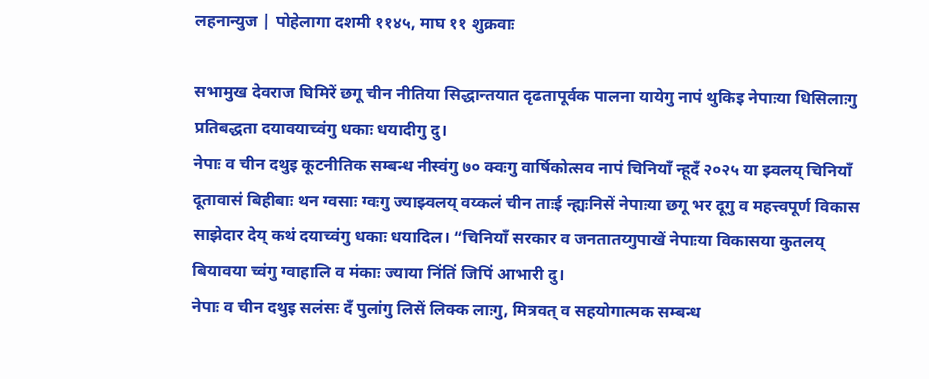लहनान्युज | पोहेलागा दशमी ११४५, माघ ११ शुक्रवाः

सभामुख देवराज घिमिरें छगू चीन नीतिया सिद्धान्तयात दृढतापूर्वक पालना यायेगु नापं थुकिइ नेपाःया धिसिलाःगु प्रतिबद्धता दयावयाच्वंगु धकाः धयादीगु दु।
नेपाः व चीन दथुइ कूटनीतिक सम्बन्ध नीस्वंगु ७० क्वःगु वार्षिकोत्सव नापं चिनियाँ न्हूदँ २०२५ या झ्वलय् चिनियाँ दूतावासं बिहीबाः थन ग्वसाः ग्वःगु ज्याझ्वलय् वय्कलं चीन ताःई न्ह्यःनिसें नेपाःया छगू भर दूगु व महत्त्वपूर्ण विकास साझेदार देय् कथं दयाच्वंगु धकाः धयादिल। “चिनियाँ सरकार व जनतातय्गुपाखें नेपाःया विकासया कुतलय् बियावया च्वंगु ग्वाहालि व मंकाः ज्याया निंतिं जिपिं आभारी दु।
नेपाः व चीन दथुइ सलंसः दँ पुलांगु लिसें लिक्क लाःगु, मित्रवत् व सहयोगात्मक सम्बन्ध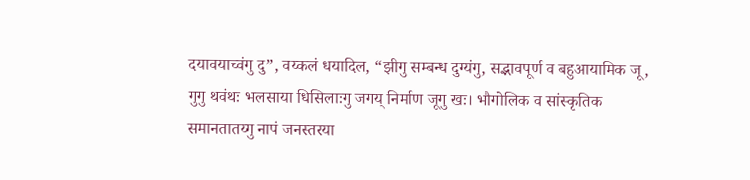दयावयाच्वंगु दु”, वय्कलं धयादिल, “झीगु सम्बन्ध दुग्यंगु, सद्भावपूर्ण व बहुआयामिक जू, गुगु थवंथः भलसाया धिसिलाःगु जगय् निर्माण जूगु खः। भौगोलिक व सांस्कृतिक समानतातय्गु नापं जनस्तरया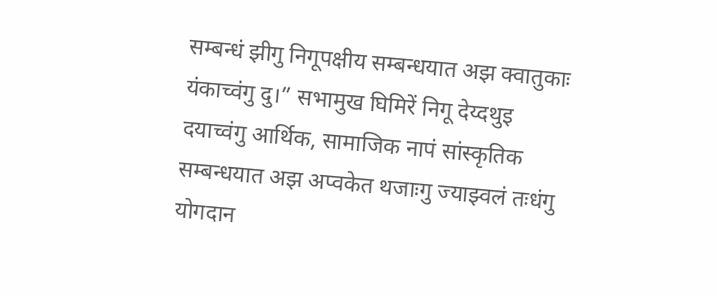सम्बन्धं झीगु निगूपक्षीय सम्बन्धयात अझ क्वातुकाः यंकाच्वंगु दु।” सभामुख घिमिरें निगू देय्दथुइ दयाच्वंगु आर्थिक, सामाजिक नापं सांस्कृतिक सम्बन्धयात अझ अप्वकेत थजाःगु ज्याझ्वलं तःधंगु योगदान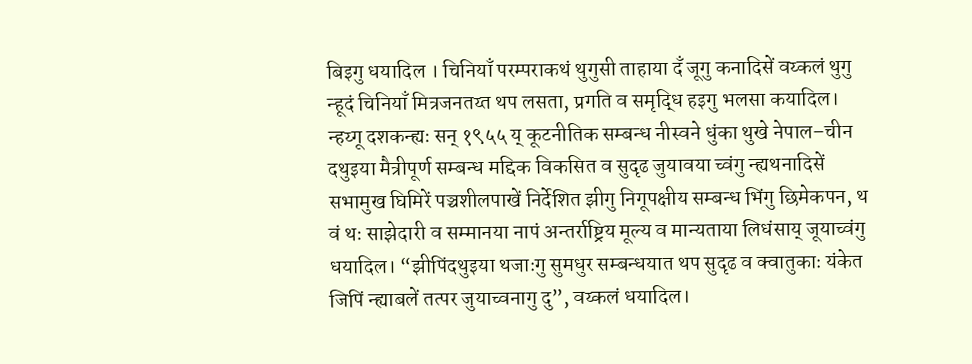बिइगु धयादिल । चिनियाँ परम्पराकथं थुगुसी ताहाया दँ जूगु कनादिसें वय्कलं थुगु न्हूदं चिनियाँ मित्रजनतय्त थप लसता, प्रगति व समृद्धि हइगु भलसा कयादिल।
न्हय्गू दशकन्ह्यः सन् १९५५ य् कूटनीतिक सम्बन्ध नीस्वने धुंका थुखे नेपाल–चीन दथुइया मैत्रीपूर्ण सम्बन्ध मद्दिक विकसित व सुदृढ जुयावया च्वंगु न्ह्यथनादिसें सभामुख घिमिरें पञ्चशीलपाखें निर्देशित झीगु निगूपक्षीय सम्बन्ध भिंगु छिमेकपन, थ वं थः साझेदारी व सम्मानया नापं अन्तर्राष्ट्रिय मूल्य व मान्यताया लिधंसाय् जूयाच्वंगु धयादिल। “झीपिंदथुइया थजाःगु सुमधुर सम्बन्धयात थप सुदृढ व क्वातुकाः यंकेत जिपिं न्ह्याबलें तत्पर जुयाच्वनागु दु”, वय्कलं धयादिल।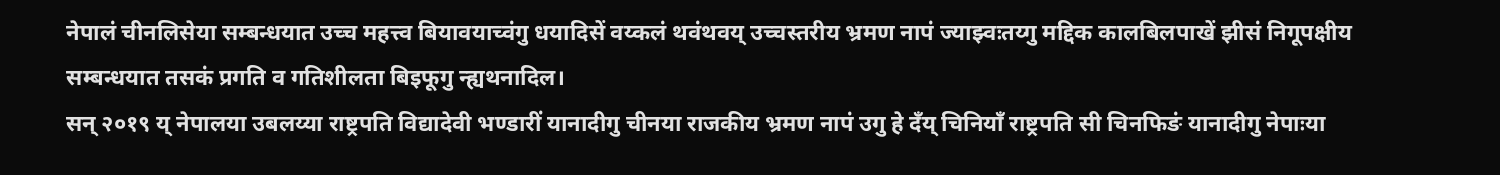नेपालं चीनलिसेया सम्बन्धयात उच्च महत्त्व बियावयाच्वंगु धयादिसें वय्कलं थवंथवय् उच्चस्तरीय भ्रमण नापं ज्याझ्वःतय्गु मद्दिक कालबिलपाखें झीसं निगूपक्षीय सम्बन्धयात तसकं प्रगति व गतिशीलता बिइफूगु न्ह्यथनादिल।
सन् २०१९ य् नेपालया उबलय्या राष्ट्रपति विद्यादेवी भण्डारीं यानादीगु चीनया राजकीय भ्रमण नापं उगु हे दँय् चिनियाँ राष्ट्रपति सी चिनफिङं यानादीगु नेपाःया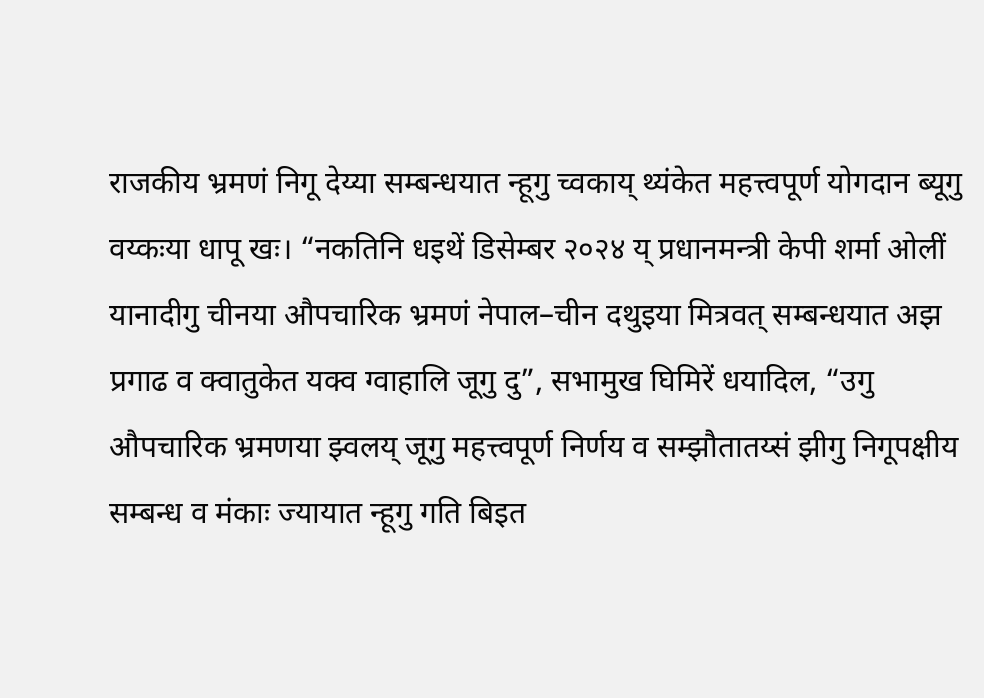राजकीय भ्रमणं निगू देय्या सम्बन्धयात न्हूगु च्वकाय् थ्यंकेत महत्त्वपूर्ण योगदान ब्यूगु वय्कःया धापू खः। “नकतिनि धइथें डिसेम्बर २०२४ य् प्रधानमन्त्री केपी शर्मा ओलीं यानादीगु चीनया औपचारिक भ्रमणं नेपाल–चीन दथुइया मित्रवत् सम्बन्धयात अझ प्रगाढ व क्वातुकेत यक्व ग्वाहालि जूगु दु”, सभामुख घिमिरें धयादिल, “उगु औपचारिक भ्रमणया झ्वलय् जूगु महत्त्वपूर्ण निर्णय व सम्झौतातय्सं झीगु निगूपक्षीय सम्बन्ध व मंकाः ज्यायात न्हूगु गति बिइत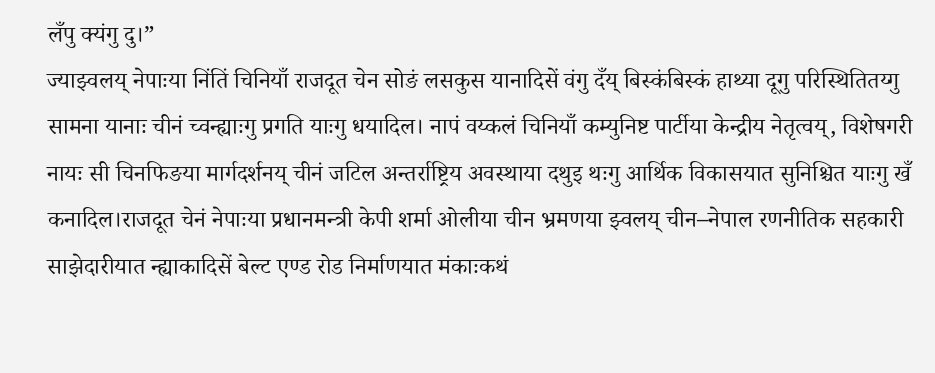लँपु क्यंगु दु।”
ज्याझ्वलय् नेपाःया निंतिं चिनियाँ राजदूत चेन सोङं लसकुस यानादिसें वंगु दँय् बिस्कंबिस्कं हाथ्या दूगु परिस्थितितय्गु सामना यानाः चीनं च्वन्ह्याःगु प्रगति याःगु धयादिल। नापं वय्कलं चिनियाँ कम्युनिष्ट पार्टीया केन्द्रीय नेतृत्वय्, विशेषगरी नायः सी चिनफिङया मार्गदर्शनय् चीनं जटिल अन्तर्राष्ट्रिय अवस्थाया दथुइ थःगु आर्थिक विकासयात सुनिश्चित याःगु खँ कनादिल।राजदूत चेनं नेपाःया प्रधानमन्त्री केपी शर्मा ओलीया चीन भ्रमणया झ्वलय् चीन–नेपाल रणनीतिक सहकारी साझेदारीयात न्ह्याकादिसें बेल्ट एण्ड रोड निर्माणयात मंकाःकथं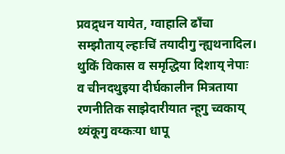प्रवद्र्धन यायेत, ग्वाहालि ढाँचा सम्झौताय् ल्हाःचिं तयादीगु न्ह्यथनादिल।
थुकिं विकास व समृद्धिया दिशाय् नेपाः व चीनदथुइया दीर्घकालीन मित्रताया रणनीतिक साझेदारीयात न्हूगु च्वकाय् थ्यंकूगु वय्कःया धापू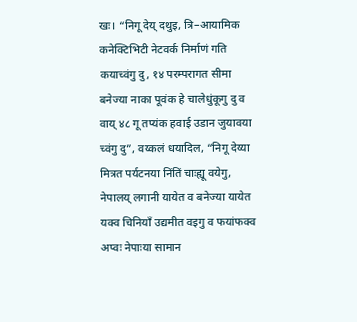खः। “निगू देय् दथुइ, त्रि–आयामिक कनेक्टिभिटी नेटवर्क निर्माणं गति कयाच्वंगु दु, १४ परम्परागत सीमा बनेज्या नाका पूवंक हे चालेधुंकूगु दु व वाय् ४८ गू तप्यंक हवाई उडान जुयावया च्वंगु दु”, वय्कलं धयादिल, “निगू देय्या मित्रत पर्यटनया निंतिं चाःह्यू वयेगु, नेपालय् लगानी यायेत व बनेज्या यायेत यक्व चिनियाँ उद्यमीत वइगु व फयांफक्व अप्वः नेपाःया सामान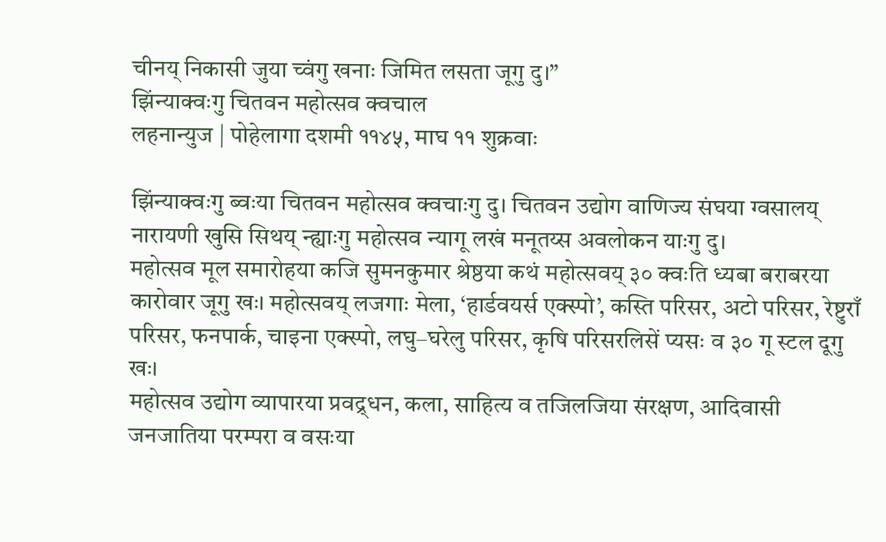चीनय् निकासी जुया च्वंगु खनाः जिमित लसता जूगु दु।”
झिंन्याक्वःगु चितवन महोत्सव क्वचाल
लहनान्युज | पोहेलागा दशमी ११४५, माघ ११ शुक्रवाः

झिंन्याक्वःगु ब्वःया चितवन महोत्सव क्वचाःगु दु। चितवन उद्योग वाणिज्य संघया ग्वसालय् नारायणी खुसि सिथय् न्ह्याःगु महोत्सव न्यागू लखं मनूतय्स अवलोकन याःगु दु।
महोत्सव मूल समारोहया कजि सुमनकुमार श्रेष्ठया कथं महोत्सवय् ३० क्वःति ध्यबा बराबरया कारोवार जूगु खः। महोत्सवय् लजगाः मेला, ‘हार्डवयर्स एक्स्पो’, कस्ति परिसर, अटो परिसर, रेष्टुराँ परिसर, फनपार्क, चाइना एक्स्पो, लघु–घरेलु परिसर, कृषि परिसरलिसें प्यसः व ३० गू स्टल दूगु खः।
महोत्सव उद्योग व्यापारया प्रवद्र्धन, कला, साहित्य व तजिलजिया संरक्षण, आदिवासी जनजातिया परम्परा व वसःया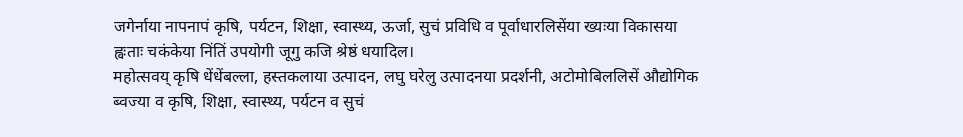जगेर्नाया नापनापं कृषि, पर्यटन, शिक्षा, स्वास्थ्य, ऊर्जा, सुचं प्रविधि व पूर्वाधारलिसेंया ख्यःया विकासया ह्वःताः चकंकेया निंतिं उपयोगी जूगु कजि श्रेष्ठं धयादिल।
महोत्सवय् कृषि धेंधेंबल्ला, हस्तकलाया उत्पादन, लघु घरेलु उत्पादनया प्रदर्शनी, अटोमोबिललिसें औद्योगिक ब्वज्या व कृषि, शिक्षा, स्वास्थ्य, पर्यटन व सुचं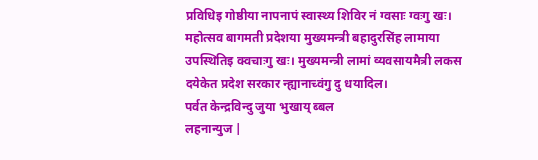प्रविधिइ गोष्ठीया नापनापं स्वास्थ्य शिविर नं ग्वसाः ग्वःगु खः। महोत्सव बागमती प्रदेशया मुख्यमन्त्री बहादुरसिंह लामाया उपस्थितिइ क्वचाःगु खः। मुख्यमन्त्री लामां व्यवसायमैत्री लकस दयेकेत प्रदेश सरकार न्ह्यानाच्वंगु दु धयादिल।
पर्वत केन्द्रविन्दु जुया भुखाय् ब्बल
लहनान्युज |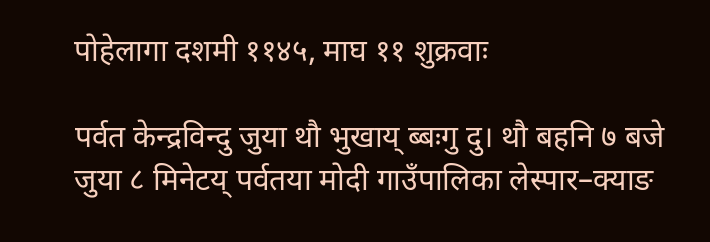पोहेलागा दशमी ११४५, माघ ११ शुक्रवाः

पर्वत केन्द्रविन्दु जुया थौ भुखाय् ब्बःगु दु। थौ बहनि ७ बजे जुया ८ मिनेटय् पर्वतया मोदी गाउँपालिका लेस्पार–क्याङ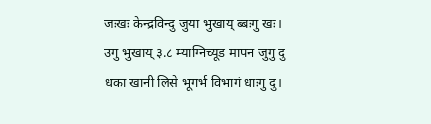जःखः केन्द्रविन्दु जुया भुखाय् ब्बःगु खः।
उगु भुखाय् ३.८ म्याग्निच्यूड मापन जुगु दु धका खानी लिसे भूगर्भ विभागं धाःगु दु।